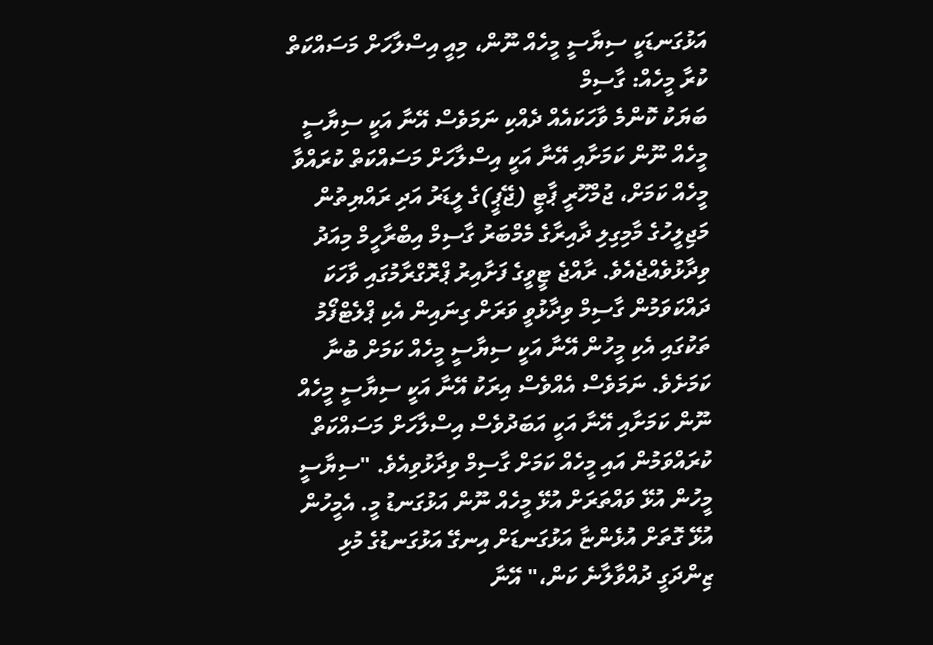އަޅުގަނޑަކީ ސިޔާސީ މީހެއް ނޫން، މިއީ އިސްލާހަށް މަސައްކަތް ކުރާ މީހެއް: ގާސިމް
ބަޔަކު ކޮންމެ ވާހަކައެއް ދެއްކި ނަމަވެސް އޭނާ އަކީ ސިޔާސީ މީހެއް ނޫން ކަމަށާއި އޭނާ އަކީ އިސްލާހަށް މަސައްކަތް ކުރައްވާ މީހެއް ކަމަށް، ޖުމްހޫރީ ޕާޓީ (ޖޭޕީ)ގެ ލީޑަރު އަދި ރައްޔިތުން މަޖިލީހުގެ މާމިގިލި ދާއިރާގެ މެމްބަރު ގާސިމް އިބްރާހީމް މިއަދު ވިދާޅުވެއްޖެއެވެ. ރާއްޖެ ޓީވީގެ ފަށާއިރު ޕްރޮގްރާމުގައި ވާހަކަ ދައްކަވަމުން ގާސިމް ވިދާޅުވީ ވަރަށް ގިނައިން އެކި ޕްލެޓްފޯމު ތަކުގައި އެކި މީހުން އޭނާ އަކީ ސިޔާސީ މީހެއް ކަމަށް ބުނާ ކަމަށެވެ. ނަމަވެސް އެއްވެސް އިރަކު އޭނާ އަކީ ސިޔާސީ މީހެއް ނޫން ކަމަށާއި އޭނާ އަކީ އަބަދުވެސް އިސްލާހަށް މަސައްކަތް ކުރައްވަމުން އައި މީހެއް ކަމަށް ގާސިމް ވިދާޅުވިއެވެ. "ސިޔާސީ މީހުން އުޅޭ ވައްތަރަށް އުޅޭ މީހެއް ނޫން އަޅުގަނޑު މީ. އެމީހުން އުޅޭ ގޮތަށް އުޅެންޏާ އަޅުގަނޑަށް އިނގޭ އަޅުގަނޑުގެ މުޅި ޒިންދަގީ ދުއްވާލާނެ ކަން،" އޭނާ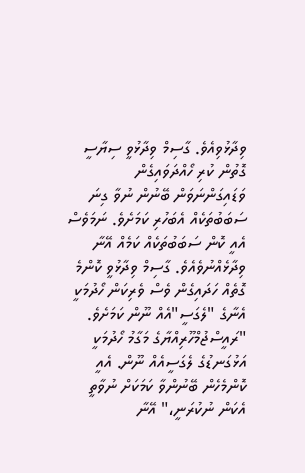ވިދާޅުވިއެވެ. ގާސިމް ވިދާޅުވީ ސިޔާސީ ގޮތުން ކުރި ހޯއްދަވައިގެން ވަޑައިގަންނަވަން ބޭނުން ނުވާ ގިނަ ސަބަބުތަކެއް އެބަހުރި ކަމަށެވެ. ނަމަވެސް އެއީ ކޮން ސަބަބުތަކެއް ކަމެއް އޭނާ ވިދާޅެއްނުވެއެވެ. ގާސިމް ވިދާޅުވީ ކޮންމެ ގޮތެއް ހަދައިގެން ވެސް ވެރިކަން ހޯދުމަކީ އެނާގެ "ލެގަސީ"އެއް ނޫން ކަމަށެވެ. "ރައީސްޖުމްހޫރިއްޔާގެ މަގާމު ހޯދުމަކީ އަޅުގަނޑުގެ ލެގަސީއެއް ނޫން. އެއީ ކޮންމެހެން ބޭނުންވާ ކަމަކަށް ނުވާތީ އެކަން ނުކުރަނީ،" އޭނާ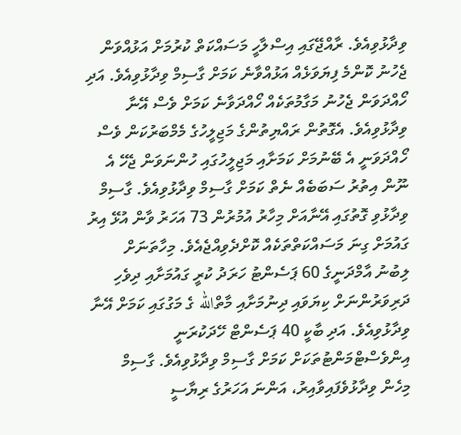ވިދާޅުވިއެވެ. ރާއްޖޭގައި އިސްލާހީ މަސައްކަތް ކުރުމަށް އަޅުއްވަން ޖެހުނު ކޮންމެ ފިޔަވަޅެއް އަޅުއްވާނެ ކަމަށް ގާސިމް ވިދާޅުވިއެވެ. އަދި ހޯއްދަވަން ޖެހުނު މަގާމުތަކެއް ހޯއްދަވާނެ ކަމަށް ވެސް އޭނާ ވިދާޅުވިއެވެ. އެގޮތުން ރައްޔިތުންގެ މަޖިލީހުގެ މެމްބަރުކަން ވެސް ހޯއްދަވަނީ އެ ބޭނުމަށް ކަމަށާއި މަޖިލީހުގައި ހުންނަވަން ޖެހޭ އެ ނޫން އިތުރު ސަބަބެއް ނެތް ކަމަށް ގާސިމް ވިދާޅުވިއެވެ. ގާސިމް ވިދާޅުވި ގޮތުގައި އޭނާއަށް މިހާރު އުމުރުން 73 އަހަރު ވާން އުޅޭ އިރު ގައުމަށް ގިނަ މަސައްކަތްތަކެއް ކޮށްދެވިއްޖެއެވެ. މިހާތަނަށް ލިބުނު އާމްދަނީގެ 60 ޕަސެންޓު ހަރަދު ކުރީ ގައުމަށާއި ދިވެހި ދަރިވަރުންނަށް ކިޔަވައި ދިނުމަށާއި މާތްالله ގެ މަގުގައި ކަމަށް އޭނާ ވިދާޅުވިއެވެ. އަދި ބާކީ 40 ޕަސެންޓް ހޭދަކުރަނީ އިންވެސްޓްމަންޓުތަކަށް ކަމަށް ގާސިމް ވިދާޅުވިއެވެ. ގާސިމް މިހެން ވިދާޅުވެފައިވާއިރު، އަންނަ އަހަރުގެ ރިޔާސީ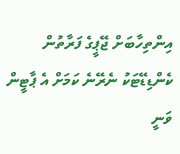އިންތިހާބަށް ޖޭޕީގެ ފަރާތުން ކެންޑިޑޭޓަކު ނެރޭނެ ކަމަށް އެ ޕާޓީން ވަނީ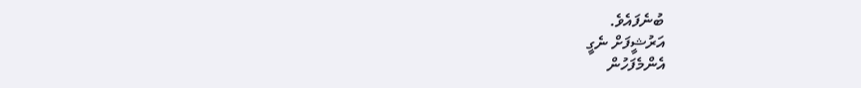ބުނެފައެވެ.
އަރުޝީފަށް ނެގީ
އެންމެފަހުން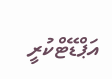އަޕްޑޭޓްކުރީ